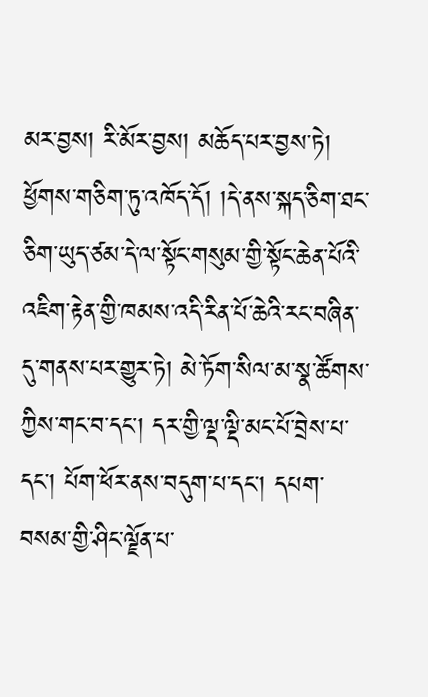མར་བྱས། རི་མོར་བྱས། མཆོད་པར་བྱས་ཏེ། ཕྱོགས་གཅིག་ཏུ་འཁོད་དོ། །དེ་ནས་སྐད་ཅིག་ཐང་ཅིག་ཡུད་ཙམ་དེ་ལ་སྟོང་གསུམ་གྱི་སྟོང་ཆེན་པོའི་འཇིག་རྟེན་གྱི་ཁམས་འདི་རིན་པོ་ཆེའི་རང་བཞིན་དུ་གནས་པར་གྱུར་ཏེ། མེ་ཏོག་སིལ་མ་སྣ་ཚོགས་ཀྱིས་གང་བ་དང་། དར་གྱི་ལྡ་ལྡི་མང་པོ་བྲེས་པ་དང་། པོག་ཕོར་ནས་བདུག་པ་དང་། དཔག་བསམ་གྱི་ཤིང་ལྗོན་པ་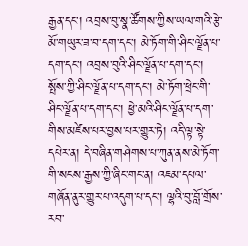རྒྱན་དང་། འབྲས་བུ་སྣ་ཚོགས་ཀྱིས་ཡལ་གའི་རྩེ་མོ་གཡུར་ཟ་བ་དག་དང་། མེ་ཏོག་གི་ཤིང་ལྗོན་པ་དག་དང་། འབྲས་བུའི་ཤིང་ལྗོན་པ་དག་དང་། སྤོས་ཀྱི་ཤིང་ལྗོན་པ་དག་དང་། མེ་ཏོག་ཕྲེང་གི་ཤིང་ལྗོན་པ་དག་དང་། ཕྱེ་མའི་ཤིང་ལྗོན་པ་དག་གིས་མཛེས་པར་བྱས་པར་གྱུར་ཏེ། འདི་ལྟ་སྟེ་དཔེར་ན། དེ་བཞིན་གཤེགས་པ་ཀུན་ནས་མེ་ཏོག་གི་སངས་རྒྱས་ཀྱི་ཞིང་གང་ན། འཇམ་དཔལ་གཞོན་ནུར་གྱུར་པ་འདུག་པ་དང་། ལྷའི་བུ་བློ་གྲོས་རབ་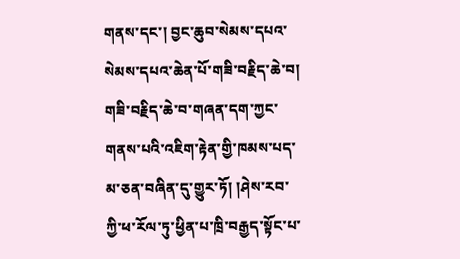གནས་དང་། བྱང་ཆུབ་སེམས་དཔའ་སེམས་དཔའ་ཆེན་པོ་གཟི་བརྗིད་ཆེ་བ། གཟི་བརྗིད་ཆེ་བ་གཞན་དག་ཀྱང་གནས་པའི་འཇིག་རྟེན་གྱི་ཁམས་པད་མ་ཅན་བཞིན་དུ་གྱུར་ཏོ། །ཤེས་རབ་ཀྱི་ཕ་རོལ་ཏུ་ཕྱིན་པ་ཁྲི་བརྒྱད་སྟོང་པ་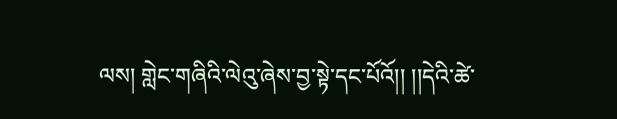ལས། གླེང་གཞིའི་ལེའུ་ཞེས་བྱ་སྟེ་དང་པོའོ།། །།དེའི་ཚེ་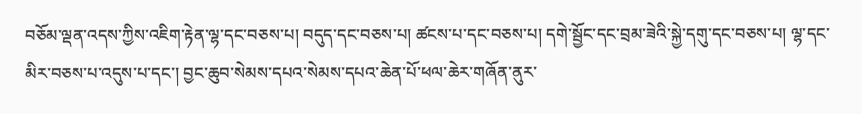བཅོམ་ལྡན་འདས་ཀྱིས་འཇིག་རྟེན་ལྷ་དང་བཅས་པ། བདུད་དང་བཅས་པ། ཚངས་པ་དང་བཅས་པ། དགེ་སྦྱོང་དང་བྲམ་ཟེའི་སྐྱེ་དགུ་དང་བཅས་པ། ལྷ་དང་མིར་བཅས་པ་འདུས་པ་དང་། བྱང་ཆུབ་སེམས་དཔའ་སེམས་དཔའ་ཆེན་པོ་ཕལ་ཆེར་གཞོན་ནུར་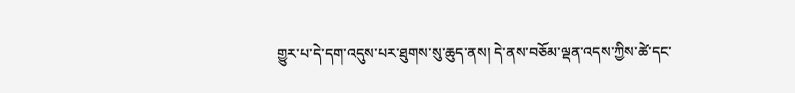གྱུར་པ་དེ་དག་འདུས་པར་ཐུགས་སུ་ཆུད་ནས། དེ་ནས་བཅོམ་ལྡན་འདས་ཀྱིས་ཚེ་དང་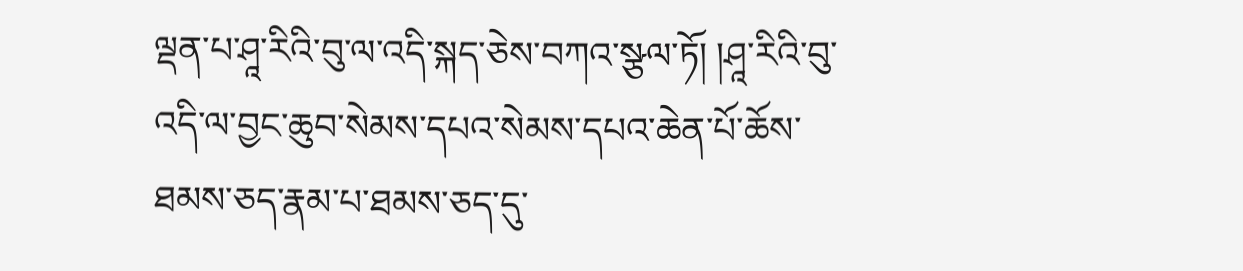ལྡན་པ་ཤཱ་རིའི་བུ་ལ་འདི་སྐད་ཅེས་བཀའ་སྩལ་ཏོ། །ཤཱ་རིའི་བུ་འདི་ལ་བྱང་ཆུབ་སེམས་དཔའ་སེམས་དཔའ་ཆེན་པོ་ཆོས་ཐམས་ཅད་རྣམ་པ་ཐམས་ཅད་དུ་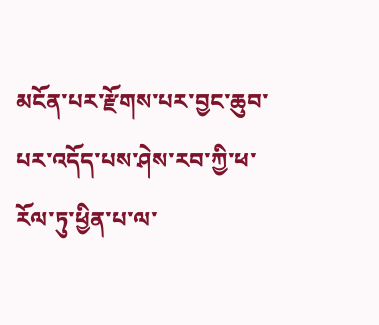མངོན་པར་རྫོགས་པར་བྱང་ཆུབ་པར་འདོད་པས་ཤེས་རབ་ཀྱི་ཕ་རོལ་ཏུ་ཕྱིན་པ་ལ་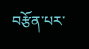བརྩོན་པར་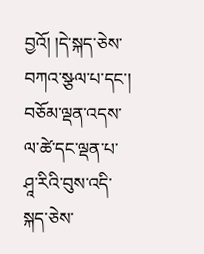བྱའོ། །དེ་སྐད་ཅེས་བཀའ་སྩལ་པ་དང་། བཅོམ་ལྡན་འདས་ལ་ཚེ་དང་ལྡན་པ་ཤཱ་རིའི་བུས་འདི་སྐད་ཅེས་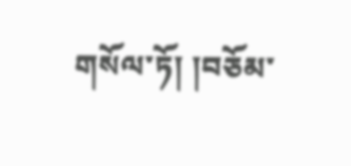གསོལ་ཏོ། །བཅོམ་